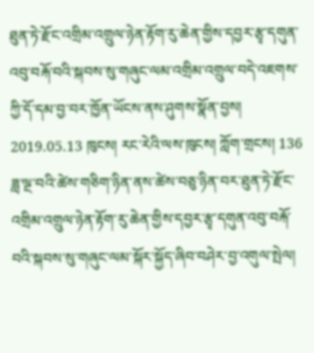ཐུན་ཏེ་རྫོང་འགྲིམ་འགྲུལ་ཉེན་རྟོག་རུ་ཆེན་གྱིས་དབྱར་རྩྭ་དགུན་འབུ་བརྐོ་བའི་སྐབས་སུ་གཞུང་ལམ་འགྲིམ་འགྲུལ་བདེ་འཇགས་ཀྱི་དོ་དམ་བྱ་བར་ཁྱོན་ཡོངས་ནས་ཤུགས་སྣོན་བྱས།
2019.05.13 ཁུངས། རང་རེའི་ལས་ཁུངས། ཀློག་གྲངས། 136
ཟླ་ལྔ་བའི་ཚེས་གཅིག་ཉིན་ནས་ཚེས་བཅུ་ཉིན་བར་ཐུན་ཏེ་རྫོང་འགྲིམ་འགྲུལ་ཉེན་རྟོག་རུ་ཆེན་གྱིས་དབྱར་རྩྭ་དགུན་འབུ་བརྐོ་བའི་སྐབས་སུ་གཞུང་ལམ་སྐོར་སྐྱོད་ཞིབ་བཤེར་བྱ་འགུལ་སྤེལ།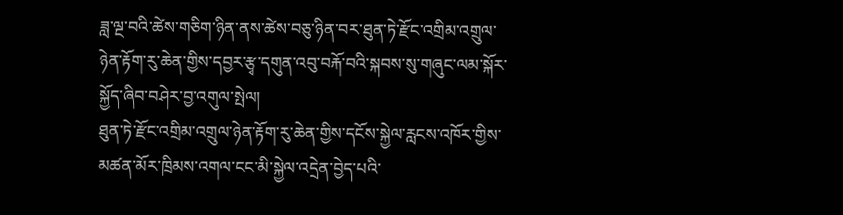ཟླ་ལྔ་བའི་ཚེས་གཅིག་ཉིན་ནས་ཚེས་བཅུ་ཉིན་བར་ཐུན་ཏེ་རྫོང་འགྲིམ་འགྲུལ་ཉེན་རྟོག་རུ་ཆེན་གྱིས་དབྱར་རྩྭ་དགུན་འབུ་བརྐོ་བའི་སྐབས་སུ་གཞུང་ལམ་སྐོར་སྐྱོད་ཞིབ་བཤེར་བྱ་འགུལ་སྤེལ།
ཐུན་ཏེ་རྫོང་འགྲིམ་འགྲུལ་ཉེན་རྟོག་རུ་ཆེན་གྱིས་དངོས་སྐྱེལ་རླངས་འཁོར་གྱིས་མཚན་མོར་ཁྲིམས་འགལ་ངང་མི་སྐྱེལ་འདྲེན་བྱེད་པའི་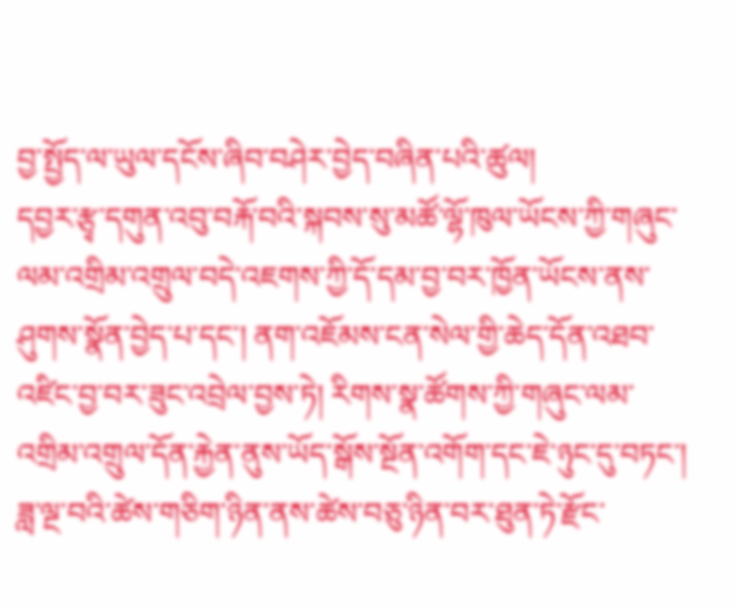བྱ་སྤྱོད་ལ་ཡུལ་དངོས་ཞིབ་བཤེར་བྱེད་བཞིན་པའི་ཚུལ།
དབྱར་རྩྭ་དགུན་འབུ་བརྐོ་བའི་སྐབས་སུ་མཚོ་ལྷོ་ཁུལ་ཡོངས་ཀྱི་གཞུང་ལམ་འགྲིམ་འགྲུལ་བདེ་འཇགས་ཀྱི་དོ་དམ་བྱ་བར་ཁྱོན་ཡོངས་ནས་ཤུགས་སྣོན་བྱེད་པ་དང་། ནག་འཇོམས་ངན་སེལ་གྱི་ཆེད་དོན་འཐབ་འཛིང་བྱ་བར་ཟུང་འབྲེལ་བྱས་ཏེ། རིགས་སྣ་ཚོགས་ཀྱི་གཞུང་ལམ་འགྲིམ་འགྲུལ་དོན་རྐྱེན་ནུས་ཡོད་སྒོས་སྔོན་འགོག་དང་ཇེ་ཉུང་དུ་བཏང་། ཟླ་ལྔ་བའི་ཚེས་གཅིག་ཉིན་ནས་ཚེས་བཅུ་ཉིན་བར་ཐུན་ཏེ་རྫོང་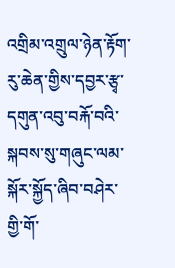འགྲིམ་འགྲུལ་ཉེན་རྟོག་རུ་ཆེན་གྱིས་དབྱར་རྩྭ་དགུན་འབུ་བརྐོ་བའི་སྐབས་སུ་གཞུང་ལམ་སྐོར་སྐྱོད་ཞིབ་བཤེར་གྱི་གོ་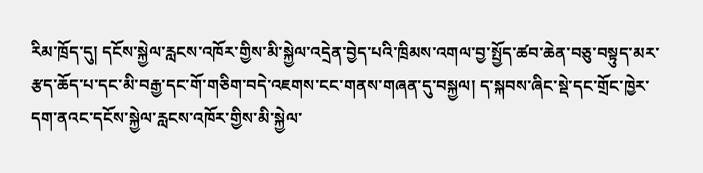རིམ་ཁྲོད་དུ། དངོས་སྐྱེལ་རླངས་འཁོར་གྱིས་མི་སྐྱེལ་འདྲེན་བྱེད་པའི་ཁྲིམས་འགལ་བྱ་སྤྱོད་ཚབ་ཆེན་བཅུ་བསྟུད་མར་རྩད་ཆོད་པ་དང་མི་བརྒྱ་དང་གོ་གཅིག་བདེ་འཇགས་ངང་གནས་གཞན་དུ་བསྐྱལ། ད་སྐབས་ཞིང་སྡེ་དང་གྲོང་ཁྱེར་དག་ནའང་དངོས་སྐྱེལ་རླངས་འཁོར་གྱིས་མི་སྐྱེལ་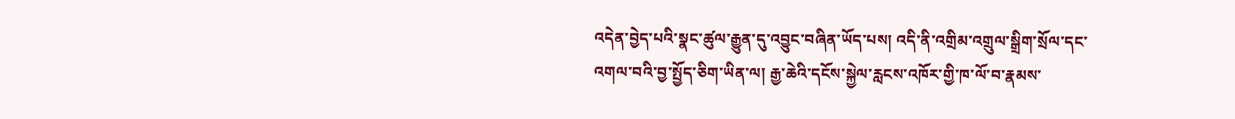འདེན་བྱེད་པའི་སྣང་ཚུལ་རྒྱུན་དུ་འབྱུང་བཞིན་ཡོད་པས། འདི་ནི་འགྲིམ་འགྲུལ་སྒྲིག་སྲོལ་དང་འགལ་བའི་བྱ་སྤྱོད་ཅིག་ཡིན་ལ། རྒྱ་ཆེའི་དངོས་སྐྱེལ་རླངས་འཁོར་གྱི་ཁ་ལོ་བ་རྣམས་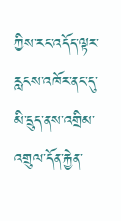ཀྱིས་རང་འདོད་ལྟར་རླངས་འཁོར་ནང་དུ་མི་དྲུད་ནས་འགྲིམ་འགྲུལ་དོན་རྐྱེན་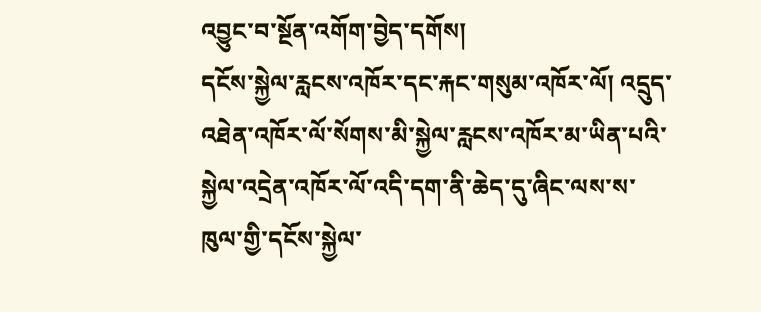འབྱུང་བ་སྔོན་འགོག་བྱེད་དགོས།
དངོས་སྐྱེལ་རླངས་འཁོར་དང་རྐང་གསུམ་འཁོར་ལོ། འདྲུད་འཐེན་འཁོར་ལོ་སོགས་མི་སྐྱེལ་རླངས་འཁོར་མ་ཡིན་པའི་སྐྱེལ་འདྲེན་འཁོར་ལོ་འདི་དག་ནི་ཆེད་དུ་ཞིང་ལས་ས་ཁུལ་གྱི་དངོས་སྐྱེལ་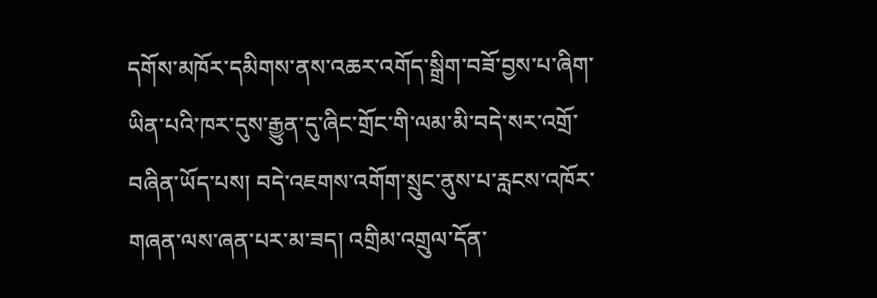དགོས་མཁོར་དམིགས་ནས་འཆར་འགོད་སྒྲིག་བཟོ་བྱས་པ་ཞིག་ཡིན་པའི་ཁར་དུས་རྒྱུན་དུ་ཞིང་གྲོང་གི་ལམ་མི་བདེ་སར་འགྲོ་བཞིན་ཡོད་པས། བདེ་འཇགས་འགོག་སྲུང་ནུས་པ་རླངས་འཁོར་གཞན་ལས་ཞན་པར་མ་ཟད། འགྲིམ་འགྲུལ་དོན་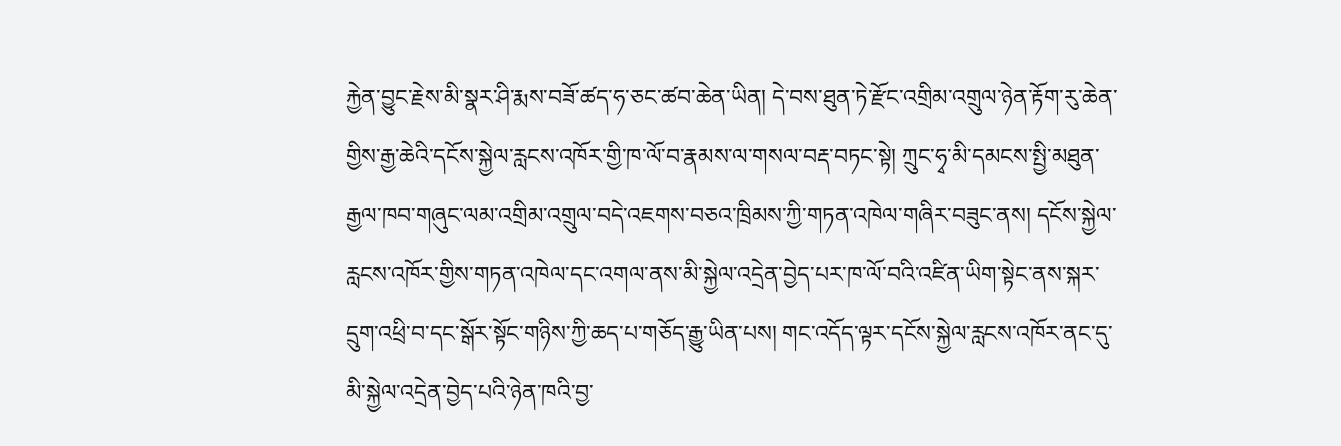རྐྱེན་བྱུང་རྗེས་མི་སྣར་ཤི་རྨས་བཟོ་ཚད་ཧ་ཅང་ཚབ་ཆེན་ཡིན། དེ་བས་ཐུན་ཏེ་རྫོང་འགྲིམ་འགྲུལ་ཉེན་རྟོག་རུ་ཆེན་གྱིས་རྒྱ་ཆེའི་དངོས་སྐྱེལ་རླངས་འཁོར་གྱི་ཁ་ལོ་བ་རྣམས་ལ་གསལ་བརྡ་བཏང་སྟེ། ཀྲུང་ཧྭ་མི་དམངས་སྤྱི་མཐུན་རྒྱལ་ཁབ་གཞུང་ལམ་འགྲིམ་འགྲུལ་བདེ་འཇགས་བཅའ་ཁྲིམས་ཀྱི་གཏན་འཁེལ་གཞིར་བཟུང་ནས། དངོས་སྐྱེལ་རླངས་འཁོར་གྱིས་གཏན་འཁེལ་དང་འགལ་ནས་མི་སྐྱེལ་འདྲེན་བྱེད་པར་ཁ་ལོ་བའི་འཛིན་ཡིག་སྟེང་ནས་སྐར་དྲུག་འཕྲི་བ་དང་སྒོར་སྟོང་གཉིས་ཀྱི་ཆད་པ་གཅོད་རྒྱུ་ཡིན་པས། གང་འདོད་ལྟར་དངོས་སྐྱེལ་རླངས་འཁོར་ནང་དུ་མི་སྐྱེལ་འདྲེན་བྱེད་པའི་ཉེན་ཁའི་བྱ་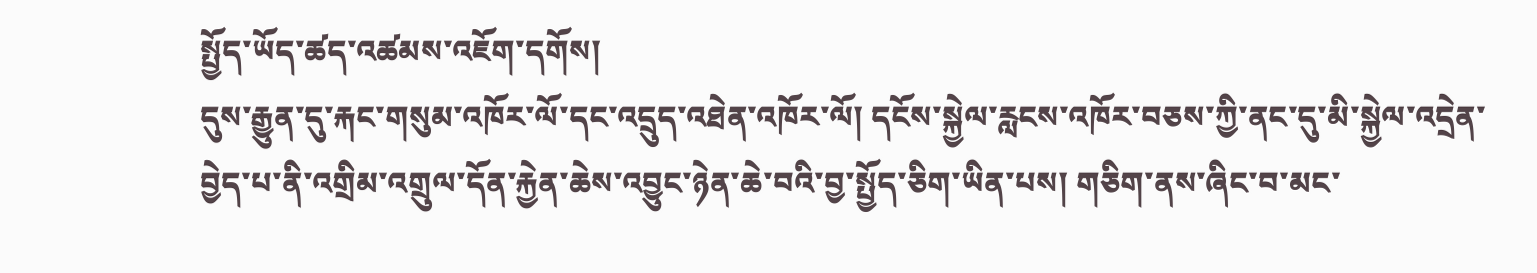སྤྱོད་ཡོད་ཚད་འཚམས་འཇོག་དགོས།
དུས་རྒྱུན་དུ་རྐང་གསུམ་འཁོར་ལོ་དང་འདྲུད་འཐེན་འཁོར་ལོ། དངོས་སྐྱེལ་རླངས་འཁོར་བཅས་ཀྱི་ནང་དུ་མི་སྐྱེལ་འདྲེན་བྱེད་པ་ནི་འགྲིམ་འགྲུལ་དོན་རྐྱེན་ཆེས་འབྱུང་ཉེན་ཆེ་བའི་བྱ་སྤྱོད་ཅིག་ཡིན་པས། གཅིག་ནས་ཞིང་བ་མང་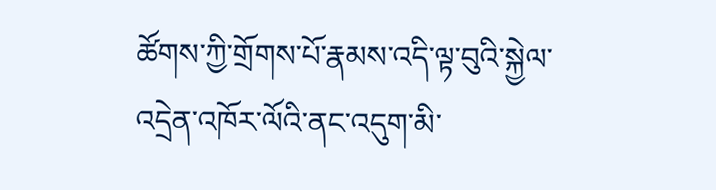ཚོགས་ཀྱི་གྲོགས་པོ་རྣམས་འདི་ལྟ་བུའི་སྐྱེལ་འདྲེན་འཁོར་ལོའི་ནང་འདུག་མི་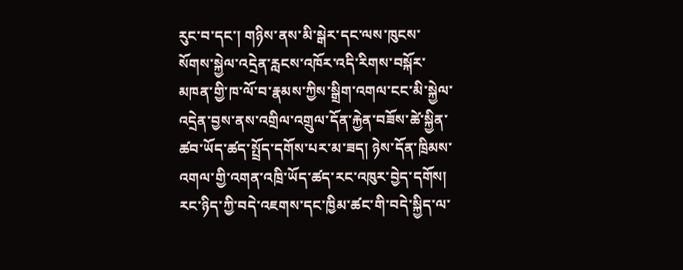རུང་བ་དང་། གཉིས་ནས་མི་སྒེར་དང་ལས་ཁུངས་སོགས་སྐྱེལ་འདྲེན་རླངས་འཁོར་འདི་རིགས་བསྐོར་མཁན་གྱི་ཁ་ལོ་བ་རྣམས་ཀྱིས་སྒྲིག་འགལ་ངང་མི་སྐྱེལ་འདྲེན་བྱས་ནས་འགྲིལ་འགྲུལ་དོན་རྐྱེན་བཟོས་ཚེ་སྐྱིན་ཚབ་ཡོད་ཚད་སྤྲོད་དགོས་པར་མ་ཟད། ཉེས་དོན་ཁྲིམས་འགལ་གྱི་འགན་འཁྲི་ཡོད་ཚད་རང་འཁུར་བྱེད་དགོས། རང་ཉིད་ཀྱི་བདེ་འཇགས་དང་ཁྱིམ་ཚང་གི་བདེ་སྐྱིད་ལ་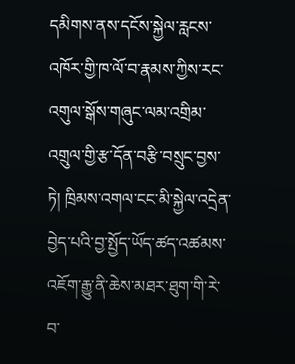དམིགས་ནས་དངོས་སྐྱེལ་རླངས་འཁོར་གྱི་ཁ་ལོ་བ་རྣམས་ཀྱིས་རང་འགུལ་སྒོས་གཞུང་ལམ་འགྲིམ་འགྲུལ་གྱི་རྩ་དོན་བརྩི་བསྲུང་བྱས་ཏེ། ཁྲིམས་འགལ་ངང་མི་སྐྱེལ་འདྲེན་བྱེད་པའི་བྱ་སྤྱོད་ཡོད་ཚད་འཚམས་འཇོག་རྒྱུ་ནི་ཆེས་མཐར་ཐུག་གི་རེ་བ་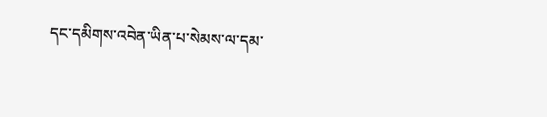དང་དམིགས་འབེན་ཡིན་པ་སེམས་ལ་དམ་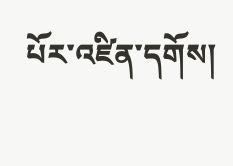པོར་འཛིན་དགོས།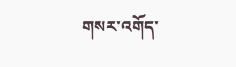གསར་འགོད་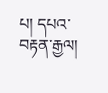པ། དཔའ་བརྟན་རྒྱལ།